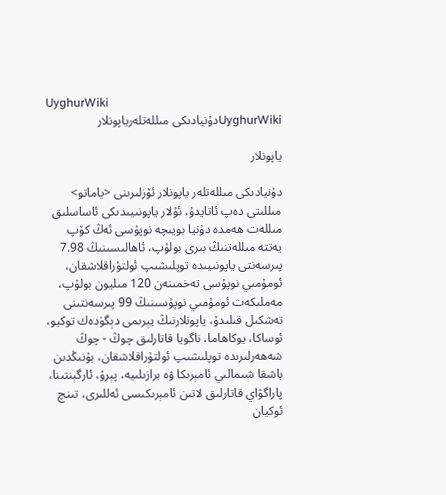UyghurWiki
UyghurWikiدۇنيادىكى مىللەتلەرياپونلار

ياپونلار

دۇنيادىكى مىللەتلەر ياپونلار ئۆزلىرىنى <ياماتو> مىللىتى دەپ ئاتايدۇ، ئۇلار ياپونىيىدىكى ئاساسلىق مىللەت ھەمدە دۇنيا بويىچە نوپۇسى ئەڭ كۆپ يەتتە مىللەتنىڭ بىرى بولۇپ، ئاھالىسىنىڭ 7.98 پىرسەنتى ياپونىيىدە توپلىشىپ ئولتۇراقلاشقان، ئومۇمىي نوپۇسى تەخمىنەن 120 مىليون بولۇپ، مەملىكەت ئومۇمىي نوپۇسىنىڭ 99 پىرسەنتىنى تەشكىل قىلىدۇ، ياپونلارنىڭ يېرىمى دېگۈدەك توكيو، ئوساكا، يوكاھاما، ناگويا قاتارلىق چوڭ - چوڭ شەھەرلىرىدە توپلىشىپ ئولتۇراقلاشقان، بۇنىڭدىن باشقا شىمالىي ئامېرىكا ۋە برازىلىيە، پېرۇ، ئارگېنتىنا، پاراگۋاي قاتارلىق لاتىن ئامېرىكىسى ئەللىرى، تىنچ ئوكيان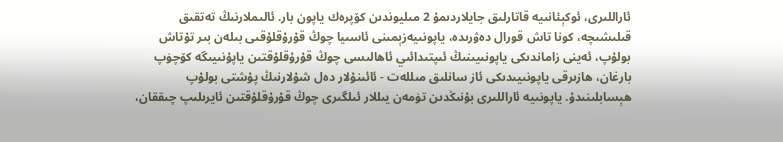ئاراللىرى، ئوكېئانىيە قاتارلىق جايلاردىمۇ 2 مىليوندىن كۆپرەك ياپون بار. ئالىملارنىڭ تەتقىق قىلىشىچە، كونا تاش قورال دەۋرىدە، ياپونىيەزېمىنى ئاسىيا چوڭ قۇرۇقلۇقىى بىلەن بىر تۇتاش بولۇپ، ئەينى زاماندىكى ياپونىيىنىڭ ئىپتىدائىي ئاھالىسى چوڭ قۇرۇقلۇقتىن ياپۇنىيىگە كۆچۈپ بارغان، ھازىرقى ياپونىيىدىكى ئاز سانلىق مىللەت - ئائىنۇلار دەل شۇلارنىڭ پۇشتى بولۇپ ھېسابلىنىدۇ. ياپونىيە ئاراللىرى بۇنىڭدىن تۈمەن يىللار ئىلگىرى چوڭ قۇرۇقلۇقتىن ئايرىلىپ چىققان،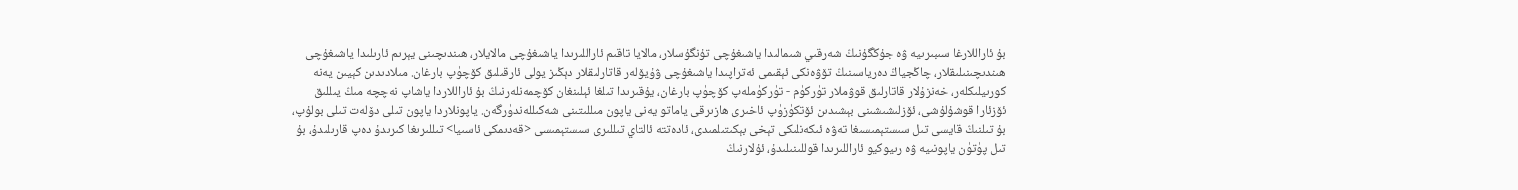بۇ ئاراللارغا سىبىرىيە ۋە جۇڭگۇنىڭ شەرقىي شىمالىدا ياشىغۇچى تۇنگۇسلار، مالايا تاقىم ئاراللىرىدا ياشىغۇچى مالايلار، ھىندىچىنى يېرىم ئارىلىدا ياشىغۇچى ھىندىچىنىلىقلار، چاڭجياڭ دەرياسىنىڭ تۆۋەنكى ئېقىمى ئەتراپىدا ياشىغۇچى ۋۇيۆلەر قاتارلىقلار دېڭىز يولى ئارقىلىق كۆچۈپ بارغان. مىلادىدىن كېيىن يەنە كورىيلىكلەر، خەنزۇلار قاتارلىق قوۋملار تۈركۈم - تۈركۈملەپ كۆچۈپ بارغان، يۇقىرىدا تىلغا ئېلىنغان كۆچمەنلەرنىڭ بۇ ئاراللاردا ياشاپ نەچچە مىڭ يىللىق ئۆزئارا قوشۇلۇشى، ئۆزلىشىشىنى بېشىدىن ئۆتكۈزۈپ ئاخىرى ھازىرقى ياماتو يەنى ياپون مىللىتىنى شەكىللەندۈرگەن. ياپونلاردا ياپون تىلى دۆلەت تىلى بولۇپ، بۇ تىلنىڭ قايسى تىل سىستېمىسىغا تەۋە ئىكەنلىكى تېخى بېكىتىلمىدى، ئادەتتە ئالتاي تىللىرى سىستېمىسى <قەدىمكى ئاسىيا> تىللىرىغا كىرىدۇ دەپ قارىلىدۇ، بۇ تىل پۈتۈن ياپونىيە ۋە رىيوكيو ئاراللىرىدا قوللىنىلىدۇ، ئۇلارنىڭ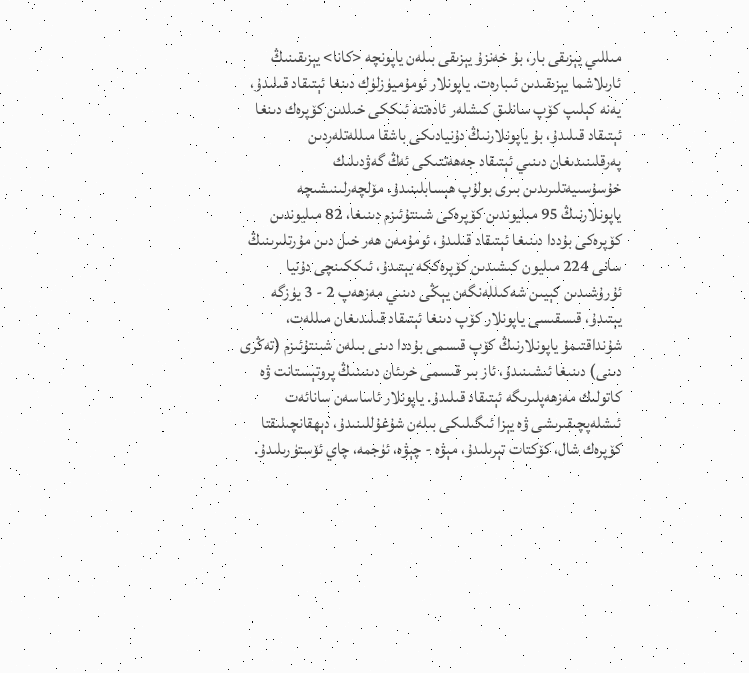مىللىي يېزىقى بار، بۇ خەنزۇ يېزىقى بىلەن ياپونچە <كانا> يېزىقىنىڭ ئارىلاشما يېزىقىدىن ئىبارەت. ياپونلار ئومۇميۈزلۈك دىنغا ئېتىقاد قىلىدۇ، يەنە كېلىپ كۆپ سانلىق كىشلەر ئادەتتە ئىككى خىلدىن كۆپرەك دىنغا ئېتىقاد قىلىدۇ، بۇ ياپونلارنىڭ دۇنيادىكى باشقا مىللەتلەردىن پەرقلىنىدىغان دىنىي ئېتىقاد جەھەتتىكى ئەڭ گەۋدىلىك خۇسۇسىيەتلىرىدىن بىرى بولۇپ ھېسابلىنىدۇ، مۆلچەرلىنىشىچە ياپونلارنىڭ 95 مىليوندىن كۆپرەكى شىنتۇئىزم دىنىغا، 82 مىليوندىن كۆپرەكى بۇددا دىنىغا ئېتىقاد قىلىدۇ، ئومۇمەن ھەر خىل دىن مۇرتلىرىنىڭ سانى 224 مىليون كىشىدىن كۆپرەككە يېتىدۇ، ئىككىنچى دۇنيا ئۇرۇشىدىن كېيىن شەكىللەنگەن يېڭى دىنىي مەزھەپ 2 - 3 يۈزگە يېتىدۇ، قىسقىسى ياپونلار كۆپ دىنغا ئېتىقاد قىلىدىغان مىللەت، شۇنداقتىمۇ ياپونلارنىڭ كۆپ قىسمى بۇددا دىنى بىلەن شىنتۇئىزم (تەڭرى دىنى) دىنىغا ئىشىنىدۇ، ئاز بىر قىسمى خرىئان دىنىنىڭ پروتېستانت ۋە كاتولىك مەزھەپلىرىگە ئېتىقاد قىلىدۇ. ياپونلار ئاساسەن سانائەت ئىشلەپچىقىرىشى ۋە يېزا ئىگىلىكى بىلەن شۇغۇللىنىدۇ، دېھقانچىلىقتا كۆپرەك شال، كۆكتات تېرىلىدۇ، مېۋە - چېۋە، ئۈجمە، چاي ئۆستۈرىلىدۇ.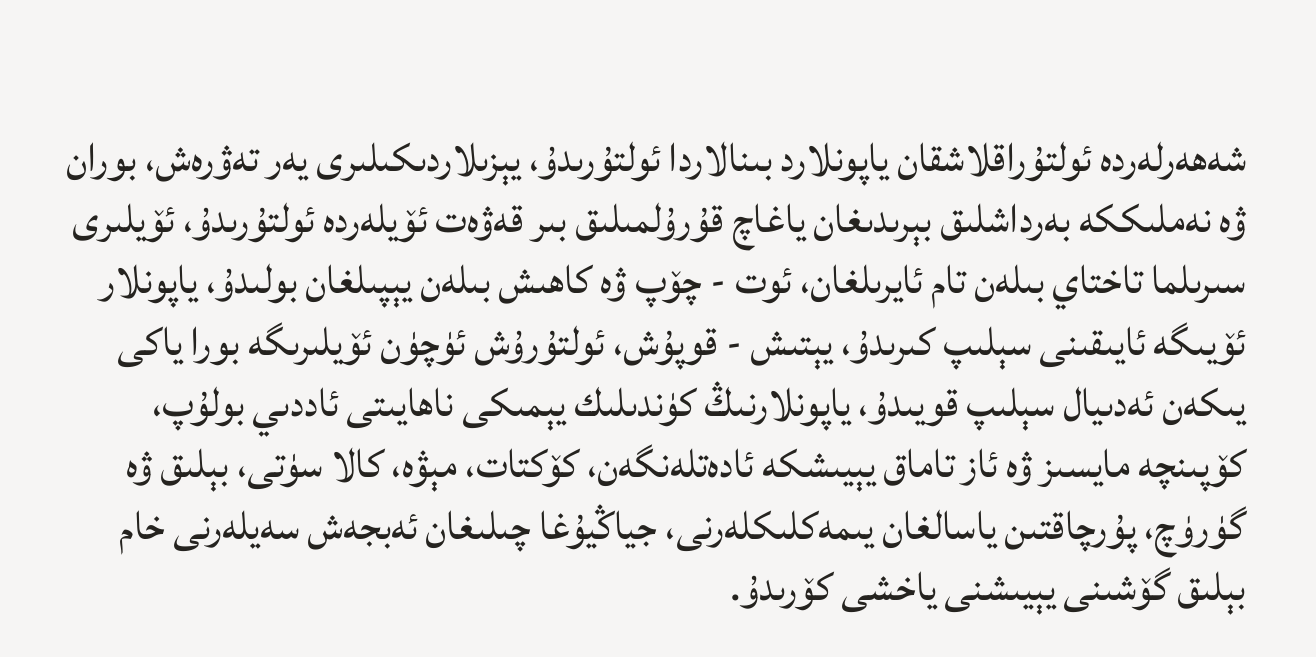شەھەرلەردە ئولتۇراقلاشقان ياپونلارد بىنالاردا ئولتۇرىدۇ، يېزىلاردىكىلىرى يەر تەۋرەش، بوران ۋە نەملىككە بەرداشلىق بېرىدىغان ياغاچ قۇرۇلمىلىق بىر قەۋەت ئۆيلەردە ئولتۇرىدۇ، ئۆيلىرى سىرىلما تاختاي بىلەن تام ئايرىلغان، ئوت - چۆپ ۋە كاھىش بىلەن يېپىلغان بولىدۇ، ياپونلار ئۆيىگە ئايىقىنى سېلىپ كىرىدۇ، يېتىش - قوپۇش، ئولتۇرۇش ئۈچۈن ئۆيلىرىگە بورا ياكى يىكەن ئەدىيال سېلىپ قويىدۇ، ياپونلارنىڭ كۈندىلىك يېمىكى ناھايىتى ئاددىي بولۇپ، كۆپىنچە مايسىز ۋە ئاز تاماق يېيىشكە ئادەتلەنگەن، كۆكتات، مېۋە، كالا سۈتى، بېلىق ۋە گۈرۈچ، پۇرچاقتىن ياسالغان يىمەكلىكلەرنى، جياڭيۇغا چىلىغان ئەبجەش سەيلەرنى خام بېلىق گۆشىنى يېيىشنى ياخشى كۆرىدۇ.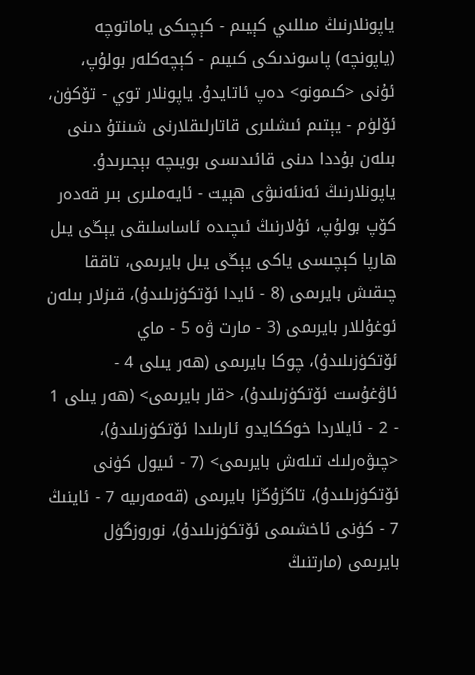ياپونلارنىڭ مىللىي كېيىم - كېچىكى ياماتوچە (ياپونچە) پاسوندىكى كىيىم - كېچەكلەر بولۇپ، ئۇنى <كىمونو> دەپ ئاتايدۇ. ياپونلار توي - تۆكۈن، ئۆلۈم - يېتىم ئىشلىرى قاتارلىقلارنى شىنتۇ دىنى بىلەن بۇددا دىنى قائىدىسى بويىچە بېجىرىدۇ. ياپونلارنىڭ ئەنئەنىۋى ھېيت - ئايەملىرى بىر قەدەر كۆپ بولۇپ، ئۇلارنىڭ ئىچىدە ئاساسلىقى يېڭى يىل ھارپا كېچىسى ياكى يېڭى يىل بايرىمى، تاققا چىقىش بايرىمى (8 - ئايدا ئۆتكۈزىلىدۇ)، قىزلار بىلەن ئوغۇللار بايرىمى (3 - مارت ۋە 5 - ماي ئۆتكۈزىلىدۇ)، چوكا بايرىمى (ھەر يىلى 4 - ئاۋغۇست ئۆتكۈزىلىدۇ)، <قار بايرىمى> (ھەر يىلى 1 - 2 - ئايلاردا خوككايدو ئارىلىدا ئۆتكۈزىلىدۇ)، <چىۋەرلىك تىلەش بايرىمى> (7 - ئىيول كۈنى ئۆتكۈزىلىدۇ)، تاڭزۇڭزا بايرىمى (قەمەرىيە 7 - ئاينىڭ 7 - كۈنى ئاخشىمى ئۆتكۈزىلىدۇ)، نوروزگۈل بايرىمى (مارتنىڭ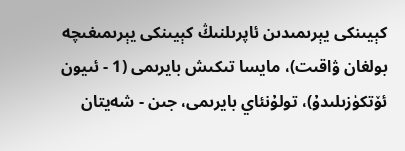كېيىنكى يېرىمىدىن ئاپرىلنىڭ كېيىنكى يېرىمىغىچە بولغان ۋاقىت)، مايسا تىكىش بايرىمى (1 - ئىيون ئۆتكۈزىلىدۇ)، تولۇنئاي بايرىمى، جىن - شەيتان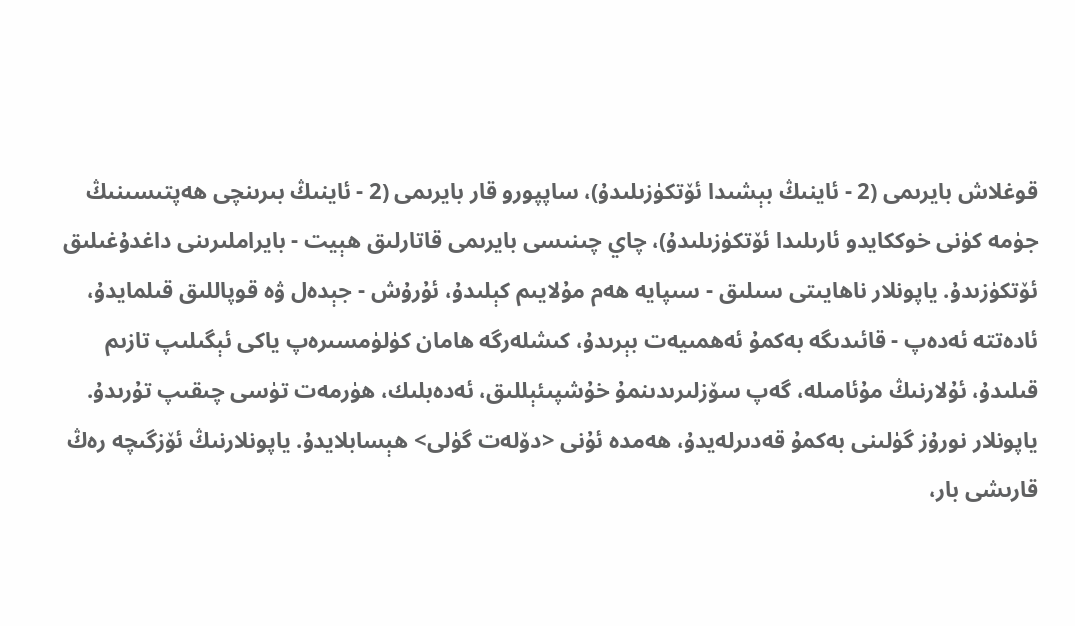قوغلاش بايرىمى (2 - ئاينىڭ بېشىدا ئۆتكۈزىلىدۇ)، ساپپورو قار بايرىمى (2 - ئاينىڭ بىرىنچى ھەپتىسىنىڭ جۈمە كۈنى خوككايدو ئارىلىدا ئۆتكۈزىلىدۇ)، چاي چىنىسى بايرىمى قاتارلىق ھېيت - بايراملىرىنى داغدۇغىلىق ئۆتكۈزىدۇ. ياپونلار ناھايىتى سىلىق - سىپايە ھەم مۇلايىم كېلىدۇ، ئۇرۇش - جېدەل ۋە قوپاللىق قىلمايدۇ، ئادەتتە ئەدەپ - قائىدىگە بەكمۇ ئەھمىيەت بېرىدۇ، كىشلەرگە ھامان كۈلۈمسىرەپ ياكى ئېگىلىپ تازىم قىلىدۇ، ئۇلارنىڭ مۇئامىلە، گەپ سۆزلىرىدىنمۇ خۇشپىئېللىق، ئەدەبلىك، ھۈرمەت تۈسى چىقىپ تۇرىدۇ. ياپونلار نورۇز گۈلىنى بەكمۇ قەدىرلەيدۇ، ھەمدە ئۇنى <دۆلەت گۈلى> ھېسابلايدۇ. ياپونلارنىڭ ئۆزگىچە رەڭ قارىشى بار،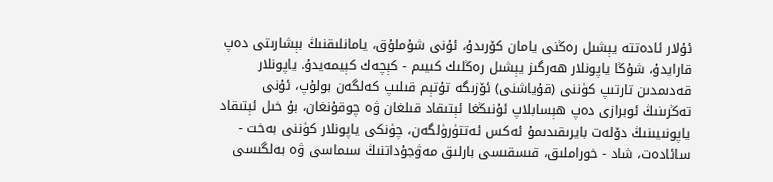ئۇلار ئادەتتە يېشىل رەڭنى يامان كۆرىدۇ، ئۇنى شۇملۇق، يامانلىقنىڭ بېشارىتى دەپ قارايدۇ، شۇڭا ياپونلار ھەرگىز يېشىل رەڭلىك كىيىم - كېچەك كېيمەيدۇ. ياپونلار قەدىمدىن تارتىپ كۈننى (قۇياشنى) ئۆزىگە تۇتېم قىلىپ كەلگەن بولۇپ، ئۇنى تەڭرىنىڭ ئوبرازى دەپ ھېسابلاپ ئۇنىڭغا ئېتىقاد قىلغان ۋە چوقۇنغان، بۇ خىل ئېتىقاد ياپونىيىنىڭ دۆلەت بايرىقىدىمۇ ئەكس ئەتتۈرۈلگەن، چۈنكى ياپونلار كۈننى بەخت - سائادەت، شاد - خوراملىق، قىسقىسى بارلىق مەۋجۇداتنىڭ سىماسى ۋە بەلگىسى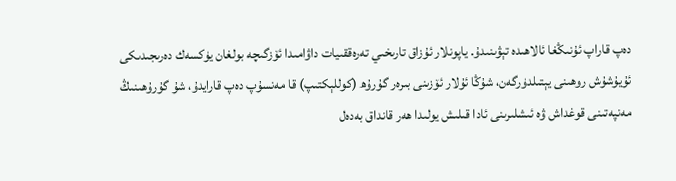دەپ قاراپ ئۇنىڭغا ئالاھىدە تېۋىنىدۇ. ياپونلار ئۇزاق تارىخىي تەرەققىيات داۋامىدا ئۆزگىچە بولغان يۈكسەك دەرىجىدىكى ئۇيۇشۇش روھىنى يېتىلدۈرگەن، شۇڭا ئۇلار ئۆزىنى بىرەر گۇرۇھ (كوللېكتىپ) قا مەنسۇپ دەپ قارايدۇ، شۇ گۇرۇھىنىڭ مەنپەتىنى قوغداش ۋە ئىشلىرىنى ئادا قىلىش يولىدا ھەر قانداق بەدەل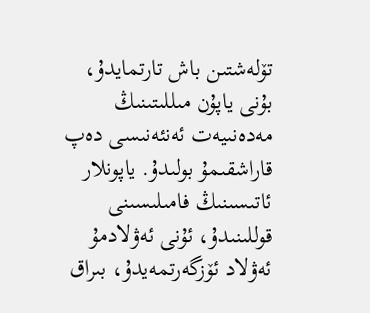تۆلەشتىن باش تارتمايدۇ، بۇنى ياپۇن مىللىتىنىڭ مەدەنىيەت ئەنئەنىسى دەپ قاراشقىمۇ بولىدۇ. ياپونلار ئاتىسىنىڭ فامىلىسىنى قوللىنىدۇ، ئۇنى ئەۋلادمۇ ئەۋلاد ئۆزگەرتمەيدۇ، بىراق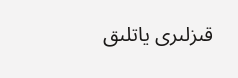قىزلىرى ياتلىق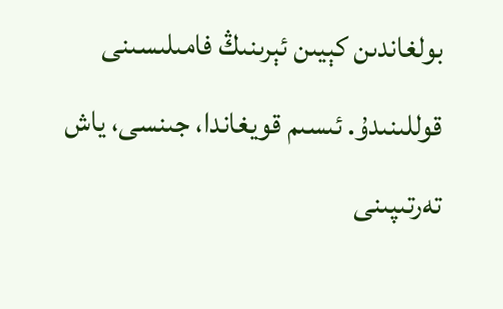بولغاندىن كېيىن ئېرىنىڭ فامىلىسىنى قوللىنىدۇ. ئىسىم قويغاندا، جىنسى، ياش تەرتىپىنى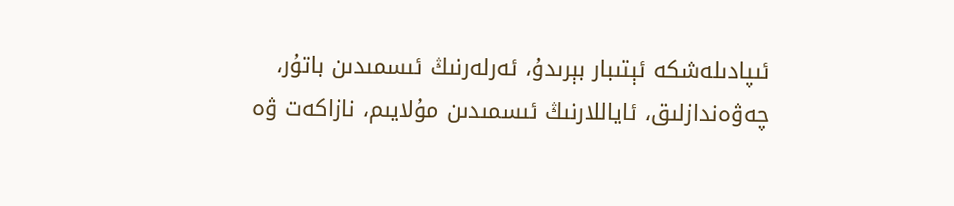ئىپادىلەشكە ئېتىبار بېرىدۇ، ئەرلەرنىڭ ئىسمىدىن باتۇر، چەۋەندازلىق، ئاياللارنىڭ ئىسمىدىن مۇلايىم، نازاكەت ۋە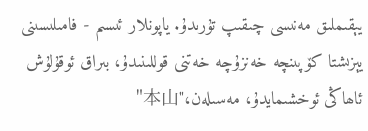يېقىملىق مەنىسى چىقىپ تۇرىدۇ. ياپونلار ئىسىم - فامىلىسىنى يېزىشتا كۆپىنچە خەنزۇچە خەتنى قوللىنىدۇ، بىراق ئوقۇلۇش ئاھاڭى ئوخشىمايدۇ، مەسىلەن،"本山"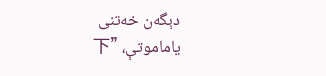دېگەن خەتنى ياماموتې، "下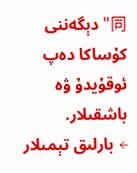同" دېگەننى كۇساكا دەپ ئوقۇيدۇ ۋە باشقىلار.
← بارلىق تېمىلار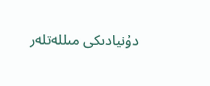دۇنيادىكى مىللەتلەر